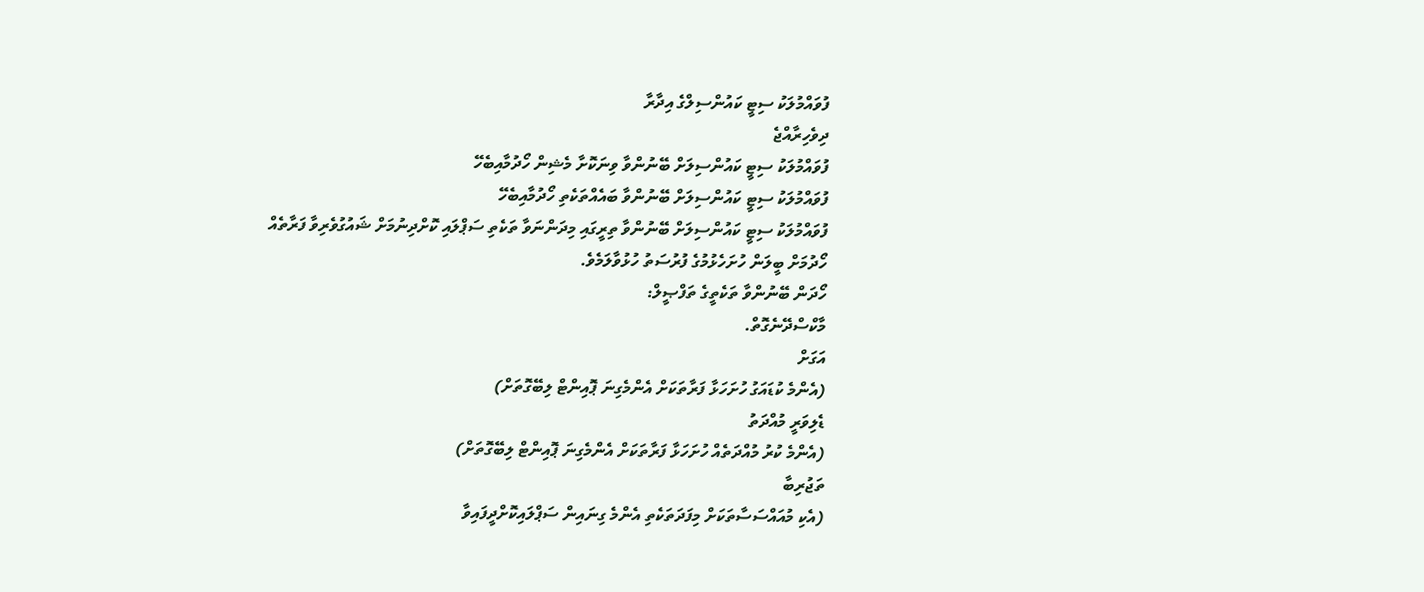ފުވައްމުލަކު ސިޓީ ކައުންސިލްގެ އިދާރާ
ދިވެހިރާއްޖެ
ފުވައްމުލަކު ސިޓީ ކައުންސިލަށް ބޭނުންވާ ވިނަކޮށާ މެޝިން ހޯދުމާއިބެހޭ
ފުވައްމުލަކު ސިޓީ ކައުންސިލަށް ބޭނުންވާ ބައެއްތަކެތި ހޯދުމާއިބެހޭ
ފުވައްމުލަކު ސިޓީ ކައުންސިލަށް ބޭނުންވާ ތިރީގައި މިދަންނަވާ ތަކެތި ސަޕްލައި ކޮށްދިނުމަށް ޝައުގުވެރިވާ ފަރާތެއް ހޯދުމަށް ބީލަން ހުށަހެޅުމުގެ ފުރުސަތު ހުޅުވާލަމެވެ.
ހޯދަން ބޭނުންވާ ތަކެތީގެ ތަފްޞީލް:
މާކްސްދޭނެގޮތް.
އަގަށް
(އެންމެ ކުޑައަގު ހުށަހަޅާ ފަރާތަކަށް އެންމެގިނަ ޕޮއިންޓް ލިބޭގޮތަށް)
ޑެލިވަރީ މުއްދަތު
(އެންމެ ކުރު މުއްދަތެއް ހުށަހަޅާ ފަރާތަކަށް އެންމެގިނަ ޕޮއިންޓް ލިބޭގޮތަށް)
ތަޖުރިބާ
(އެކި މުއައްސަސާތަކަށް މިފަދަތަކެތި އެންމެ ގިނައިން ސަޕްލައިކޮށްދީފައިވާ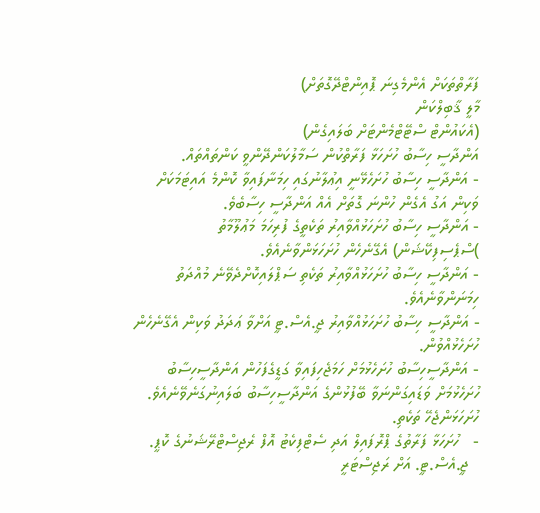ފަރާތްތަކަށް އެންމެގިނަ ޕޮއިންޓްދޭގޮތަށް)
މާލީ ޤާބިލްކަން
(އެކައުންޓް ސްޓޭޓްމެންޓަށް ބަލައިގެން)
އަންދާސީ ހިސާބު ހުށަހަޅާ ފަރާތްކުން ސަމާލުކަންދޭންވީ ކަންތައްތައް.
- އަންދާސީ ހިސާބު ހުށަހެޅޭނީ އިޢުލާނުގައި ހިމަނާފައިވާ ކޮންމެ އައިޓަމަކަށް ވަކިން އަގު އެގެން ހުންނަ ގޮތަށް އެއް އަންދާސީ ހިސާބެވެ.
- އަންދާސީ ހިސާބު ހުށަހަޅުއްވާއިރު ތަކެތީގެ ފުރިހަމަ މަޢުލޫމާތު )ސްޕެސިފިކޭޝަން) އެގޭނެހެން ހުށަހަޅަންވާނެއެވެ.
- އަންދާސީ ހިސާބު ހުށަހަޅުއްވާއިރު ތަކެތި ސަޕްލައިކޮށްދެވޭނެ މުއްދަތު ހިމަނަންވާނެއެވެ.
- އަންދާސީ ހިސާބު ހުށަހަޅުއްވާއިރު ޖީ.އެސް.ޓީ އަށްވާ ޢަދަދު ވަކިން އެގޭނެހެން ހުށަހެޅުއްވުން.
- އަންދާސީހިސާބު ހުށަހެޅުމަށް ހަމަޖެހިފައިވާ ގަޑީގެފަހުން އަންދާސީހިސާބު ހުށަހެޅުމަށް ވަޑައިގަންނަވާ ބޭފުޅުންގެ އަންދާސީހިސާބު ބަލައިނުގަނެވޭނެއެވެ.
ހުށަހަޅަންޖެހޭ ތަކެތި.
-   ހުށަހަޅާ ފަރާތުގެ ޕްރޮފައިލް އަދި ސެޓްފިކެޓު އޮފް ރެޖިސްޓްރޭޝަނުގެ ކޮޕީ.
  ޖީ.އެސް.ޓީ. އަށް ރަޖިސްޓަރީ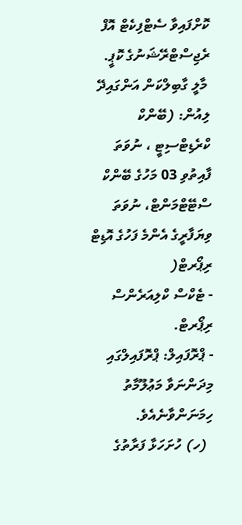ކޮށްފައިވާ ސެޓްފިކެޓް އޮފް ރެޖިސްޓްރޭޝަނުގެ ކޮޕީ.
 މާލީ ގާބިލްކަން އަންގައިދޭ ލިއުން: (ބޭންކް ކްރެޑިޓްސިޓީ ، ނުވަތަ ފާއިތުވި 03 މަހުގެ ބޭންކް ސްޓޭޓްމަންޓް، ނުވަތަ ވިޔަފާރީގެ އެންމެ ފަހުގެ އޮޑިޓް ރިޕޯރޓް(
- ޓެކްސް ކްލިއަރެންސް ރިޕޯރޓް.
- ޕްރޮފައިލް: ޕްރޮފައިލްގައި މިދަންނަވާ މަޢުލޫމާތު ހިމަނަންވާނެއެވެ.
  (ހ) ހުށަހަޅާ ފަރާތުގެ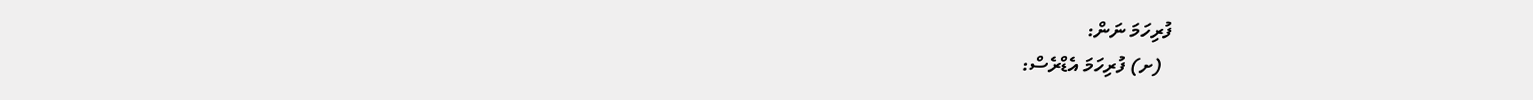ފުރިހަމަ ނަން:
  (ށ) ފުރިހަމަ އެޑްރެސް: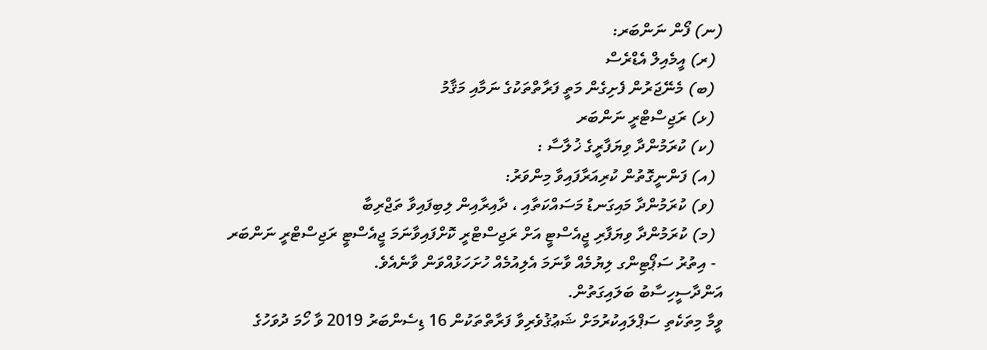(ނ) ފޯން ނަންބަރ:
  (ރ) އީމެއިލް އެޑްރެސް
  (ބ) މެނޭޖަރުން ފެށިގެން މަތީ ފަރާތްތަކުގެ ނަމާއި މަޤާމު
  (ޅ) ރަޖިސްޓްރީ ނަންބަރ
  (ކ) ކުރަމުންދާ ވިޔަފާރީގެ ޚުލާސާ :
  (އ) ފަންނީގޮތުން ކުރިއަރާފައިވާ މިންވަރު:
  (ވ) ކުރަމުންދާ މައިގަނޑު މަސައްކަތާއި ، ދާއިރާއިން ލިބިފައިވާ ތަޖްރިބާ
  (މ) ކުރަމުންދާ ވިޔަފާރި ޖީއެސްޓީ އަށް ރަޖިސްޓްރީ ކޮށްފައިވާނަމަ ޖީއެސްޓީ ރަޖިސްޓްރީ ނަންބަރ
  - އިތުރު ސަޕޯޓިންގ ލިޔުމެއް ވާނަމަ އެލިއުމެއް ހުށަހަޅުއްވަން ވާނެއެވެ.
އަންދާސީހިސާބު ބަލައިގަތުން.
ވީމާ މިތަކެތި ސަޕްލައިކުރުމަށް ޝަޢުޤުވެރިވާ ފަރާތްތަކުން 16 ޑިސެންބަރު 2019 ވާ ހޯމަ ދުވަހުގެ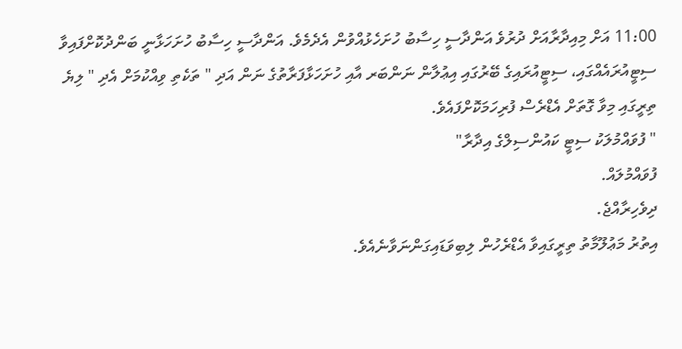11:00 އަށް މިއިދާރާއަށް ދުރުވެ އަންދާސީ ހިސާބު ހުށަހެޅުއްވުން އެދެމެވެ. އަންދާސީ ހިސާބު ހުށަހަޅާނީ ބަންދުކޮށްފައިވާ ސިޓީއުރައެއްގައި، ސިޓީއުރައިގެ ބޭރުގައި އިޢުލާން ނަންބަރ އާއި ހުށަހަޅާފަރާތުގެ ނަން އަދި " ތަކެތި ވިއްކުމަށް އެދި " ލިޔެ ތިރީގައި މިވާ ގޮތަށް އެޑްރެސް ފުރިހަމަކޮށްފައެވެ.
" ފުވައްމުލަކު ސިޓީ ކައުންސިލްގެ އިދާރާ"
ފުވައްމުލައް.
ދިވެހިރާއްޖެ.
އިތުރު މަޢުލޫމާތު ތިރީގައިވާ އެޑްރެހުން ލިބިވަޑައިގަންނަވާނެއެވެ.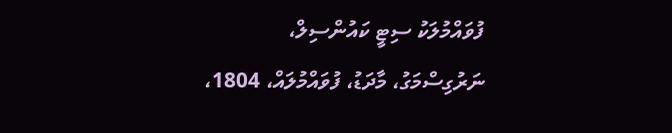ފުވައްމުލަކު ސިޓީ ކައުންސިލް،
ނަރުގިސްމަގު، މާދަޑު، ފުވައްމުލައް، 1804،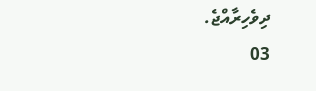ދިވެހިރާއްޖެ.
03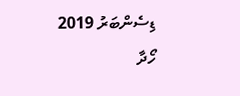ޑިސެންބަރު 2019
ހޯދާ